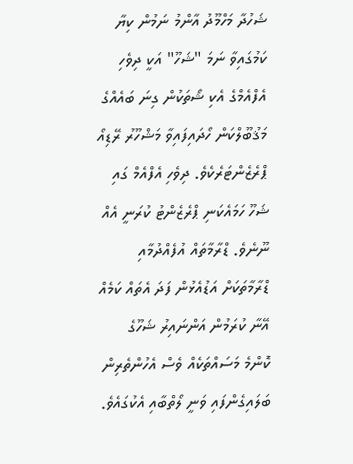ޝަހުދާ މަހްމޫދު އާންމު ނަމުން ކިޔާ ކަމުގައިވާ ނަމަ "ޝަހޫ" އަކީ ދިވެހި އެފްއެމްގެ އެކި ޝޯތަކުން ގިނަ ބައެއްގެ މަޤުބޫލްކަން ހޯދައިފައިވާ މަޝްހޫރު ރޭޑިއޯ ޕްރެޒެންޓަރެކެވެ. ދިވެހި އެފްއެމް ގައި ޝަހޫ ހަމައެކަނި ޕްރެޒެންޓު ކުރަނީ އެއް ނޫނެވެ. ޑްރާމާތައް އުފެއްދުމާއި ޑްރާމާތަކަށް އަޑުއެޅުން ފަދަ އެތައް ކަމެއް އޭނާ ކުރަމުން އަންނައިރު ޝަހޫގެ ކޮންމެ މަސައްތަކެއް ވެސް އެހުންތެރިން ބަލައިގެންފައި ވަނީ ލޯތްބާއި އެކުގައެވެ.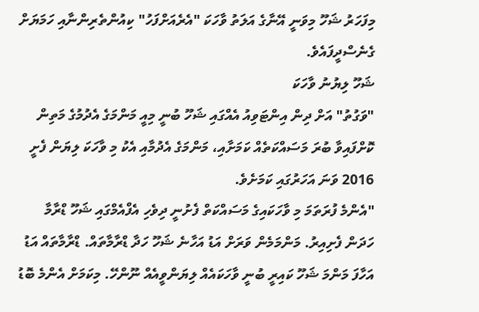މިފަހަރު ޝަހޫ މިވަނީ އޭނާގެ އަލަތު ވާހަކަ "އެރެއަށްފަހު" ކިއުންތެރިންނާއި ހަމަޔަށް ގެނެސްދީފައެވެ.
ޝަހޫ ލިޔުނު ވާހަކަ
"ވަގުތު" އަށް ދިން އިންޓަވިއު އެއްގައި ޝަހޫ ބުނީ މިއީ މަންމަގެ އެދުމުގެ މަތިން ކޮށްފައިވާ ބުރަ މަސައްކަތެއް ކަމަށާއި، މަންމަގެ އެދުމާއި އެކު މި ވާހަކަ ލިޔަން ފެށީ 2016 ވަނަ އަހަރުގައި ކަމަށެވެ.
"އެންމެ ފުރަތަމަ މި ވާހަކައިގެ މަސައްކަތް ފެށުނީ ދިވެހި އެފްއެމްގައި ޝަހޫ ޑްރާމާ ހަދަން ފެށިއިރު. މަންމަމެން ވަރަށް އަޑު އަހާނެ ޝަހޫ ހަދާ ޑްރާމާތައް. ޑްރާމާތައް އަޑު އަހާފަ މަންމަ ޝަހޫ ކައިރީ ބުނީ ވާހަކައެއް ލިޔަންވީއެއް ނޫންހޭ. މިކަމަށް އެންމެ ބޮޑު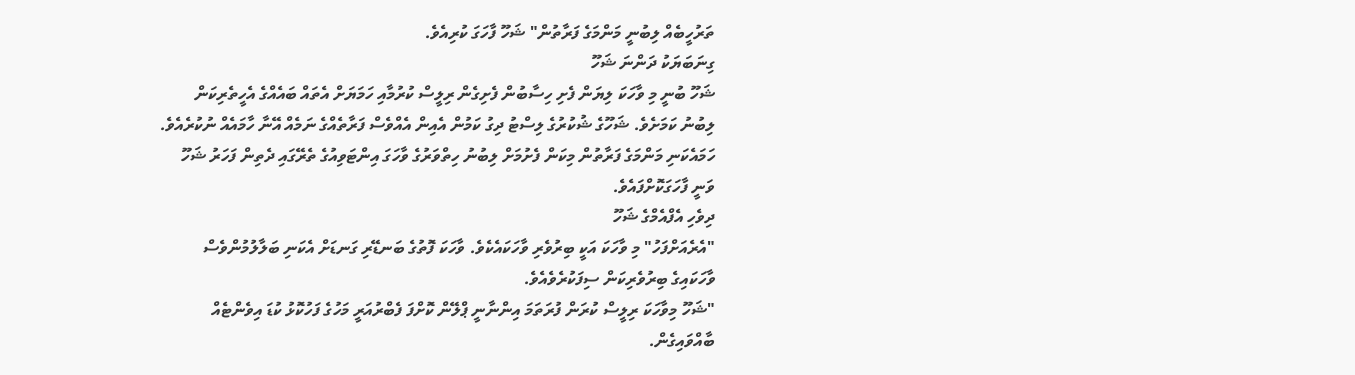ތަރުހީބެއް ލިބުނީ މަންމަގެ ފަރާތުން" ޝަހޫ ފާހަގަ ކުރިއެވެ.
ގިނަބަޔަކު ދަންނަ ޝަހޫ
ޝަހޫ ބުނީ މި ވާހަކަ ލިޔަން ފެށި ހިސާބުން ފެށިގެން ރިލީސް ކުރުމާއި ހަމަޔަށް އެތައް ބައެއްގެ އެހީތެރިކަން ލިބުނު ކަމަށެވެ. ޝަހޫގެ ޝުކުރުގެ ލިސްޓު ދިގު ކަމުން އެއިން އެއްވެސް ފަރާތެއްގެ ނަމެއް އޭނާ ހާމައެއް ނުކުރެއެވެ. ހަމައެކަނި މަންމަގެ ފަރާތުން މިކަން ފެށުމަށް ލިބުނު ހިތްވަރުގެ ވާހަގަ އިންޓަވިއުގެ ތެރޭގައި ދެތިން ފަހަރު ޝަހޫ ވަނީ ފާހަގަކޮށްފައެވެ.
ދިވެހި އެފްއެމްގެ ޝަހޫ
"އެރެއަށްފަހު" މި ވާހަކަ އަކީ ބިރުވެރި ވާހަކައެކެވެ. ވާހަކަ ފޮތުގެ ބަނޑޭރި ގަނޑަށް އެކަނި ބަލާލުމުންވެސް ވާހަކައިގެ ބިރުވެރިކަން ސިފަކުރެވެއެވެ.
"ޝަހޫ މިވާހަކަ ރިލީސް ކުރަން ފުރަތަމަ އިންނާނީ ޕްލޭން ކޮށްފަ ފެބްރުއަރީ މަހުގެ ފަހުކޮޅު ކުޑަ އިވެންޓެއް ބާއްވައިގެން.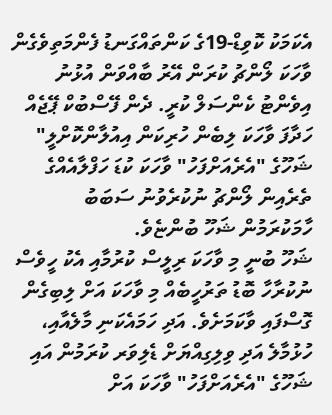އެކަމަކު ކޮވިޑް-19ގެ ކަންތައްގަނޑު ފެންމަތިވެގެން ވާހަކަ ލޯންޗު ކުރަން އޭރު ބާއްވަން އުޅުނު އިވެންޓު ކެންސަލް ކުރީ. ދެން ފޭސްބުކް ޕޭޖެއް ހަދާފަ ވާހަކަ ލިބެން ހުރިކަން އިއުލާންކޮށްލީ" ޝަހޫގެ "އެރެއަށްފަހު" ވާހަކަ ކުޑަ ހަފްލާއެއްގެ ތެރެއިން ލޯންޗު ނުކުރެވުނު ސަބަބު ހާމަކުރަމުން ޝަހޫ ބުންޏެވެ.
ޝަހޫ ބުނީ މި ވާހަކަ ރިލީސް ކުރުމާއި އެކު ހީވެސް ނުކުރާހާ ބޮޑު ތަރުހީބެއް މި ވާހަކަ އަށް ލިބިގެން ގޮސްފައި ވާކަމަށެވެ. އަދި ހަމައެކަނި މާލެއާއި، ހުޅުމާލެ އަދި ވިލިގިއްޔަށް ޑެލިވަރ ކުރަމުން އައި ޝަހޫގެ "އެރެއަށްފަހު" ވާހަކަ އަށް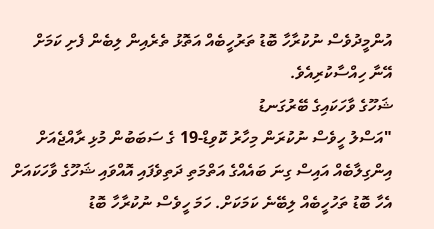އުންމީދުވެސް ނުކުރާހާ ބޮޑު ތަރުހީބެއް އަތޮޅު ތެރެއިން ލިބެން ފެށި ކަމަށް އޭނާ ހިއްސާކުރިއެވެ.
ޝަހޫގެ ވާހަކައިގެ ބޭރުގަނޑު
"އަސްލު ހީވެސް ނުކުރަން މިހާރު ކޮވިޑް-19 ގެ ސަބަބުން މުޅި ރާއްޖެއަށް އިންގިލާބެއް އައިސް ގިނަ ބައެއްގެ އަތްމަތި ދަތިވެފައި އޮއްވައި ޝަހޫގެ ވާހަކައަށް އެހާ ބޮޑު ތަހުހީބެއް ލިބޭނެ ކަމަކަށް. ހަމަ ހީވެސް ނުކުރާހާ ބޮޑު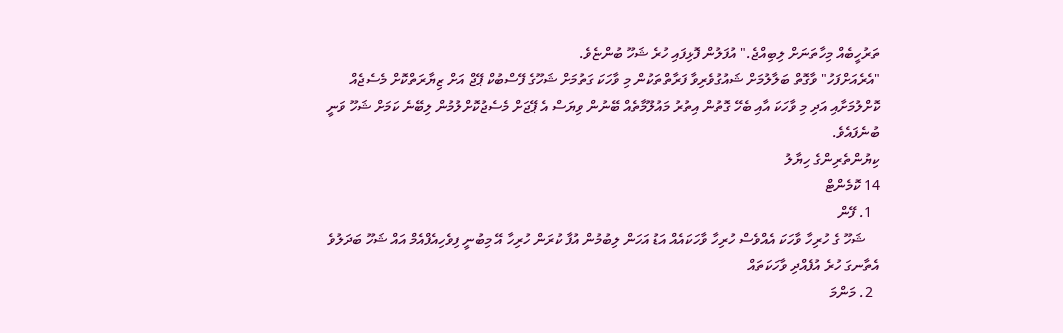ތަރުހީބެއް މިހާތަނަށް ލިބިއްޖެ." އުފަލުން ފޮޅިފައި ހުރެ ޝަހޫ ބުންޏެވެ.
"އެރެއަށްފަހު" ވާގޮތް ބަލާލުމަށް ޝައުގުވެރިވާ ފަރާތްތަކުން މި ވާހަކަ ގަތުމަށް ޝަހޫގެ ފޭސްބުކް ޕޭޖް އަށް ޒިޔާރަތްކޮށް މެސެޖެއް ކޮށްލުމަށާއި އަދި މި ވާހަކަ އާއި ބެހޭ ގޮތުން އިތުރު މައުލޫމާތެއް ބޭނުން ވިޔަސް އެ ޕޭޖަށް މެސެޖުކޮށްލުމުން ލިބޭނެ ކަމަށް ޝަހޫ ވަނީ ބުނެފައެވެ.
ކިޔުންތެރިންގެ ހިޔާލު
14 ކޮމެންޓް
  1. ފޭން
    ޝަހޫ ގެ ހުރިހާ ވާހަކަ އެއްވެސް ހުރިހާ ވާހަކައެއް އަޑު އަހަން ލިބުމުން އުފާ ކުރަން ހުރިހާ އޭ މިބުނީ ފިވެހިއެފްއެމް އައް ޝަހޫ ބަދަލުވެ އެތާނގަ ހުރެ އުފެއްދި ވާހަކަތައް
  2. މަންމަ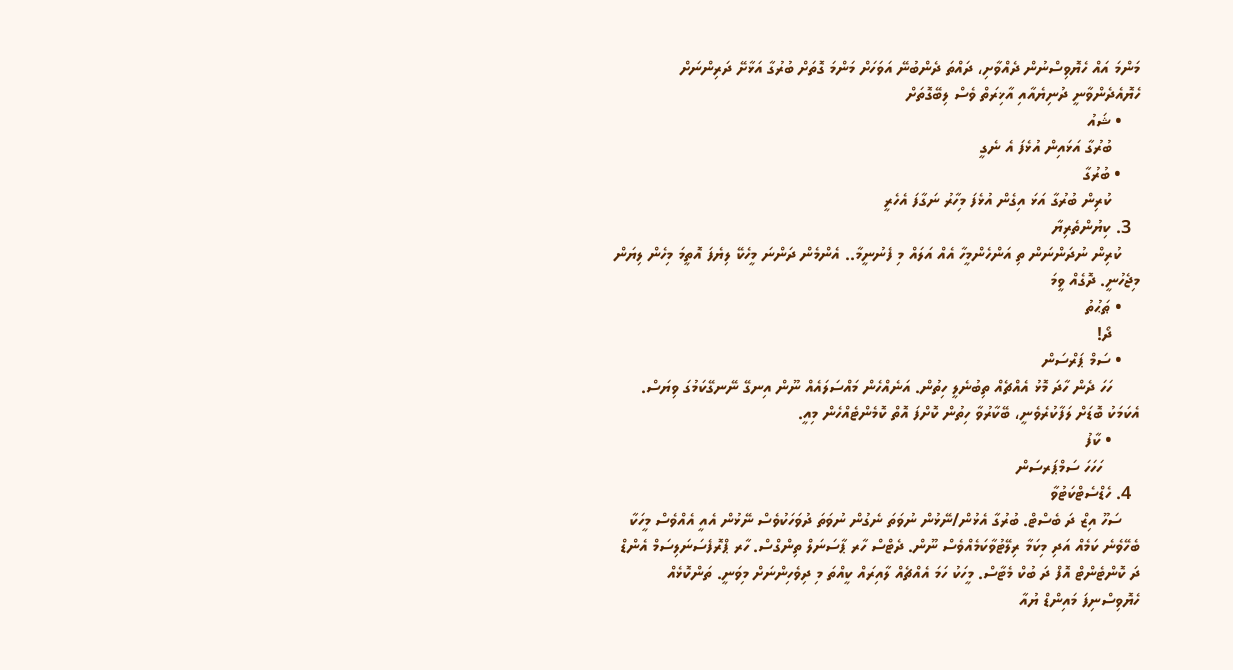މަންމަ އައް ހެޔޮވިސްނުން ދެއްވާށި، ދައްތަ ދެންބުނޭ އަވަހަށް މަންމަ ގޮތަށް ބުރުގާ އަޅާށޭ ދަރިންނަށް ހެޔޮއެދެންވާނީ ދުނިޔެއާއި އާޚިރަތް ވެސް ލިބޭގޮތަށް
    • ޝައު
      ބުރުގާ އަޅައިން އުޅެފަ އެ ނެގީ
    • ބުރުގާ
      ކުރިން ބުރުގާ އަޅަ އިގެން އުޅެފަ މިހާރު ނަގާފަ އެހެރީ
  3. ކިޔުންތެރިޔާ
    ކުރިން ނުދަންނަން ތި އަންހެންމީހާ އެއް އަލައް މި ފެނުނީމާ.. އެންމެން ދަންނަ މީހެކޭ ލިޔެފަ އޮތީމަ މިހެން ލިޔަން މިޖެހުނީ. ދޮގެއް ވީމަ
    • ޠަޙުތު
      ދޯ!
    • ސަމް ޕަރްސަން
      ހަހަ ދެން ހާދަ މޮޅު އެއްޗެއް ތިބުނެލީ ހިތުން. އަނެއްހެން މައްސަލައެއް ނޫން އިނގޭ ނޭނގޭކަމުގަ ވިޔަސް. އެކަމަކު ބޮޑަށް ލަފާކުރެވެނީ، ބޭކާރުވާ ހިތުން ކޮށްފަ އޮތް ކޮމެންޓެއްހެން މިއީ.
      • ކާފު
        ހަހަހަ ސަމްޕަރސަން
  4. ހެޑްސެޓްކަޓުވާ
    ސަހޫ އިޒް ދަ ބެސްޓް. ބުރުގާ އެޅުން/ނޭޅުން ނުވަތަ ނެގުން ނުވަތަ ދުވަހަކުވެސް ނޭޅުން އެއީ އެއްވެސް މީހަކާ ބެހޭވެނެ ކަމެއް އަދި މިކަމާ ރިލޭޓުވާކަމެއްވެސް ނޫން. ދެޓްސް ހާރ ޕާސަނަލް ތިންގްސް. ހާރ ޕްރޮފެސަނަލިސަމް އެންޑް ދަ ކޮންޓެންޓް އޮފް ދަ ބުކް މެޓާސް. މީހަކު ހަމަ އެއްޗެއް ލާއިރައް ކީއްތަ މި ދިވެހިންނަށް މިވަނީ. ތަންކޮޅެއް ހެޔޮވިސްނިފަ މައިންޑް ޔުއާ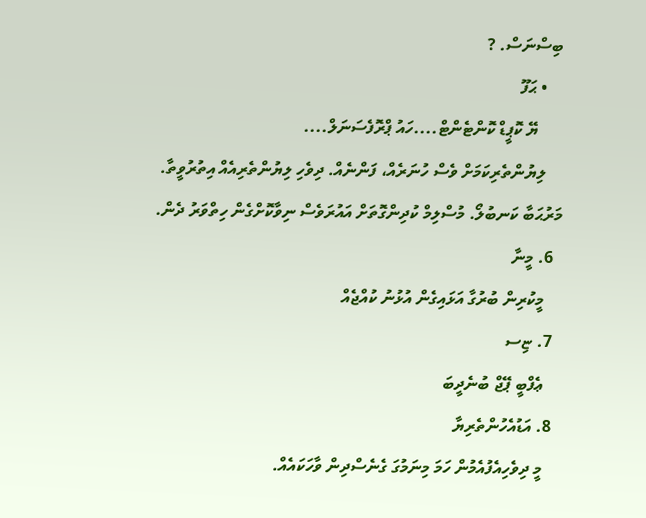ބިސްނަސް. ?
    • ޙަފޫ
      ޔޭ ކޮޕީޑް ކޮންޓެންޓް....ހައު ޕްރޮފެސަނަލް....
    ލިޔުންތެރިކަމަށް ވެސް ހުނަރެއް، ފަންނެއް. ދިވެހި ލިޔުންތެރިއެއް އިތުރުވީތާ. މަރުޙަބާ ކަނބުލޯ. މުސްލިމް ކުދިންގޮތަށް އައުރަވެސް ނިވާކޮށްގެން ހިތްވަރު ދެން.
  6. މީނާ
    މީކުރިން ބުރުގާ އަޅައިގެން އުޅުނު ކުއްޖެއް
  7. ޏިސ
    ޢެފްބީ ޕޭޖް ބުނެދީބަ
  8. އަޑުއެހުންތެރިޔާ
    މީ ދިވެހިއެފުއެމުން ހަމަ މިނަމުގަ ގެނެސްދިން ވާހަކައެއް.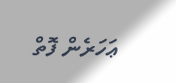ޢަހަރެން ފޮތް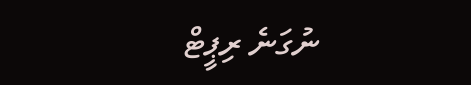ނުގަނެ ރިޕީޓް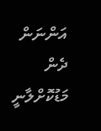އަންނަން ދެން މަޑުކޮށްލާނީ